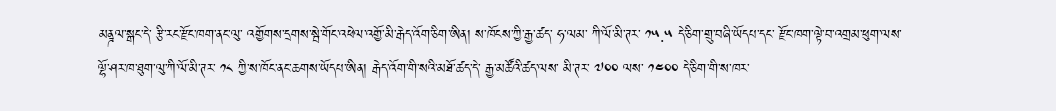མནྜལ་སྒང་དེ་ རྩི་རང་རྫོང་ཁག་ནང་ལུ་ འགྱོགས་དྲགས་སྦེ་གོང་འཕེལ་འགྱོ་མི་རྒེད་འོག་ཅིག་ཨིན། ས་ཁོངས་ཀྱི་རྒྱ་ཚད་ ཧ་ལམ་ ཀི་ལོ་མི་ཊར་ ༡༥.༥ དེ་ཅིག་གྲུ་བཞི་ཡོདཔ་དང་ རྫོང་ཁག་ལྟེ་བ་འགྲམ་ཕུག་ལས་ ལྷོ་ཤར་ཁ་ཐུག་ལུ་ཀི་ལོ་མི་ཊར་ ༡༨ ཀྱི་ས་ཁོང་ནང་ཆགས་ཡོདཔ་ཨིན། རྒེད་འོག་གི་སའི་མཐོ་ཚད་དེ་ རྒྱ་མཚོའི་ཚད་ལས་ མི་ཊར་ ༧༠༠ ལས་ ༡༤༠༠ དེ་ཅིག་གི་ས་ཁར་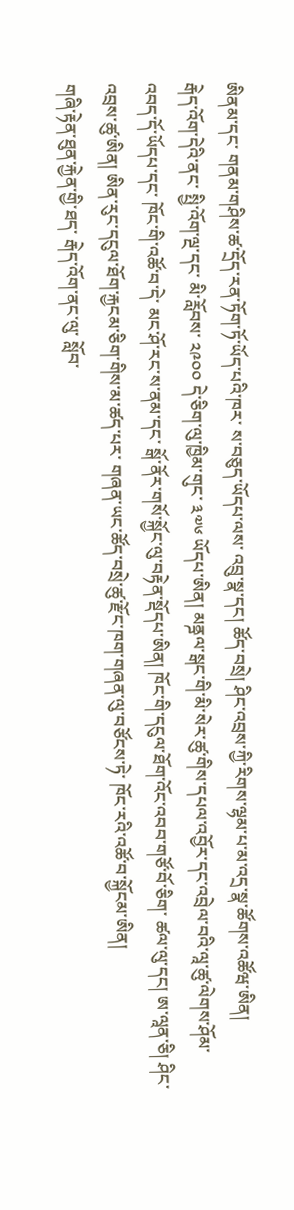ཨིནམ་དང་ གནམ་གཤིས་ཚ་དྲོད་རན་ཏོག་ཏོ་ཡོད་པའི་ཁར་ ས་བཅུད་ཡོདཔ་ལས་ འབྲུ་སྣ་དང། ཚོད་བསྲེ། ཤིང་འབྲས་ཀྱི་རིགས་ལྷམ་པ་མ་འདྲ་སྣ་ཚོགས་འཚོཝ་ཨིན།
རྒེད་འོག་དེའི་ནང་ སྤྱི་འོག་ལྔ་དང་ མི་རློབས་ ༢༩༠༠ དེ་ཅིག་ལུ་ཁྱིམ་གུང་ ༣༧༦ ཡོདཔ་ཨིན། མནྜལ་སྒང་གི་མི་སེར་ཚུ་གིས་དཔལ་འབྱོར་དང་འབྲེལ་བའི་ལཱ་ཚུ་ལེགས་ཤོམ་འབད་དོ་ཡོདཔ་དང་ ཁོང་གི་འཚོ་བ་དེ་ མང་ཤོ་རང་ས་ནམ་དང་ སྒོ་ནོར་གསོ་སྐྱོང་ལུ་བརྟེན་སྡོདཔ་ཨིན། ཁོང་གི་དངུལ་ཐོག་འོང་འབབ་གཙོ་བོ་ཅིག་ ཚལ་ལུ་དང། ཨ་ལཱན་ཅི། ཤིང་འབྲས་ཚུ་ཨིན། ཨིན་རུང་དངུལ་ཐོག་རྐྱངམ་ཅིག་གིས་མ་ཚད་པར་ གཞན་ཡང་ཚོད་བསྲེ་ཚུ་རྫོང་ཁག་གཞན་ལུ་བཙོངས་ཏེ་ ཁོང་རའི་འཚོ་བ་སྐྱོངམ་ཨིན།
གཞི་རྟེན་ཐུན་རྐྱེན་གྱི་ཐད་ རྒེད་འོག་ནང་ལུ་ སློབ་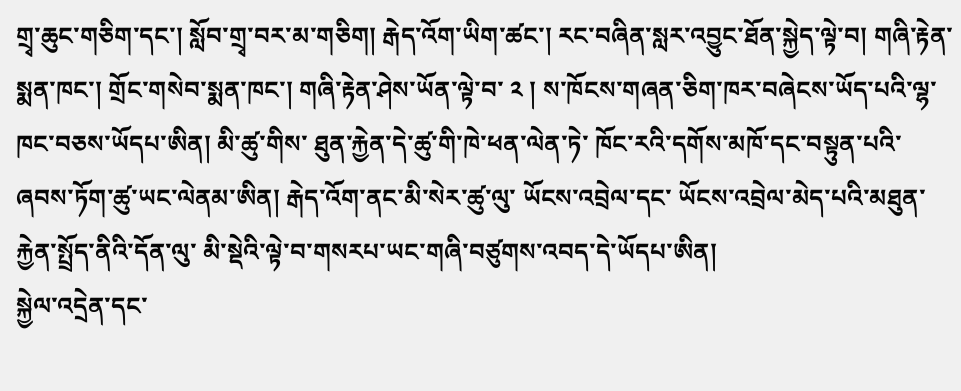གྲྭ་ཆུང་གཅིག་དང་། སློབ་གྲྭ་བར་མ་གཅིག། རྒེད་འོག་ཡིག་ཚང་། རང་བཞིན་སླར་འབྱུང་ཐོན་སྐྱེད་ལྟེ་བ། གཞི་རྟེན་སྨན་ཁང་། གྲོང་གསེབ་སྨན་ཁང་། གཞི་རྟེན་ཤེས་ཡོན་ལྟེ་བ་ ༢ ། ས་ཁོངས་གཞན་ཅིག་ཁར་བཞེངས་ཡོད་པའི་ལྷ་ཁང་བཅས་ཡོདཔ་ཨིན། མི་ཚུ་གིས་ ཐུན་རྐྱེན་དེ་ཚུ་གི་ཁེ་ཕན་ལེན་ཏེ་ ཁོང་རའི་དགོས་མཁོ་དང་བསྟུན་པའི་ཞབས་ཏོག་ཚུ་ཡང་ལེནམ་ཨིན། རྒེད་འོག་ནང་མི་སེར་ཚུ་ལུ་ ཡོངས་འབྲེལ་དང་ ཡོངས་འབྲེལ་མེད་པའི་མཐུན་རྐྱེན་སྤྲོད་ནིའི་དོན་ལུ་ མི་སྡེའི་ལྟེ་བ་གསརཔ་ཡང་གཞི་བཙུགས་འབད་དེ་ཡོདཔ་ཨིན།
སྐྱེལ་འདྲེན་དང་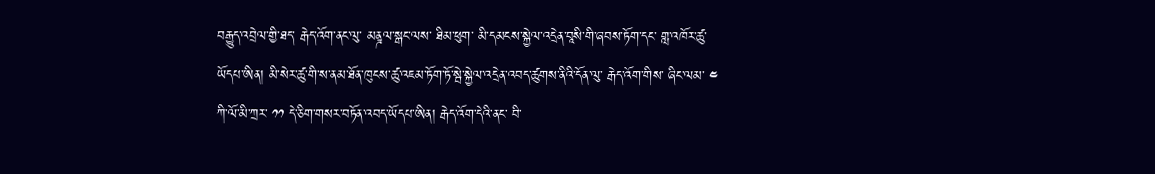བརྒྱུད་འབྲེལ་གྱི་ཐད་ རྒེད་འོག་ནང་ལུ་ མནྜལ་སྒང་ལས་ ཐིམ་ཕུག་ མི་དམངས་སྐྱེལ་འདྲེན་བཱསི་གི་ཞབས་ཏོག་དང་ གླ་འཁོར་ཚུ་ཡོདཔ་ཨིན། མི་སེར་ཚུ་གི་ས་ནམ་ཐོན་ཁུངས་ཚུ་འཇམ་ཏོག་ཏོ་སྦེ་སྐྱེལ་འདྲེན་འབད་ཚུགས་ནིའི་དོན་ལུ་ རྒེད་འོག་གིས་ ཞིང་ལམ་ ༤ ཀི་ལོ་མི་ཀྲར་ ༡༡ དེ་ཅིག་གསར་བཏོན་འབད་ཡོདཔ་ཨིན། རྒེད་འོག་དེའི་ནང་ བི་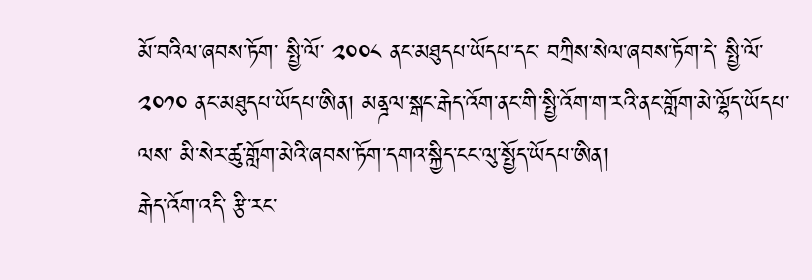མོ་བའིལ་ཞབས་ཏོག་ སྤྱི་ལོ་ ༢༠༠༨ ནང་མཐུདཔ་ཡོདཔ་དང་ བཀྲིས་སེལ་ཞབས་ཏོག་དེ་ སྤྱི་ལོ་ ༢༠༡༠ ནང་མཐུདཔ་ཡོདཔ་ཨིན། མནྜལ་སྒང་རྒེད་འོག་ནང་གི་སྤྱི་འོག་ག་རའི་ནང་གློག་མེ་ལྷོད་ཡོདཔ་ལས་ མི་སེར་ཚུ་གློག་མེའི་ཞབས་ཏོག་དགའ་སྐྱིད་ངང་ལུ་སྤྱོད་ཡོདཔ་ཨིན།
རྒེད་འོག་འདི་ རྩི་རང་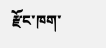རྫོང་ཁག་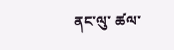ནང་ལུ་ ཚལ་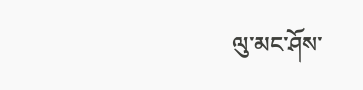ལུ་མང་ཤོས་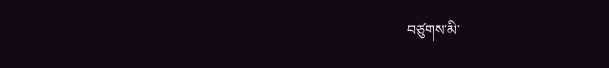བཙུགས་མི་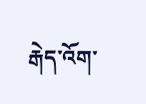རྒེད་འོག་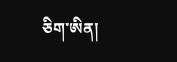ཅིག་ཨིན།